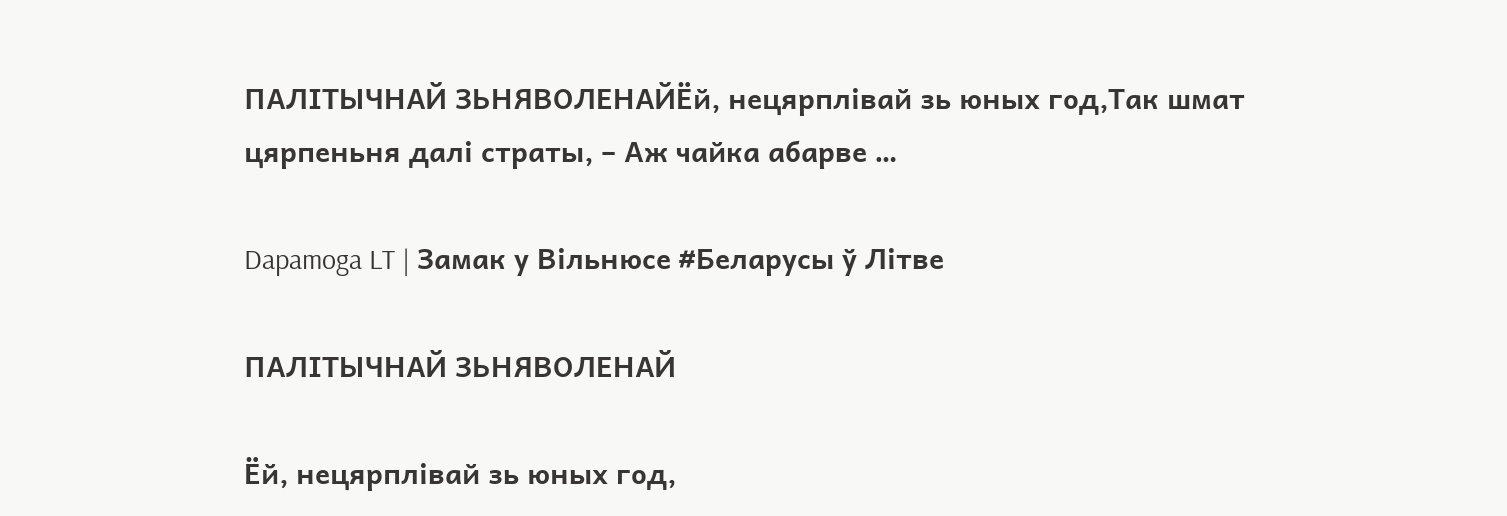ПАЛІТЫЧНАЙ ЗЬНЯВОЛЕНАЙЁй, нецярплівай зь юных год,Так шмат цярпеньня далі страты, – Аж чайка абарве …

Dapamoga LT | Замак у Вільнюсе #Беларусы ў Літве

ПАЛІТЫЧНАЙ ЗЬНЯВОЛЕНАЙ

Ёй, нецярплівай зь юных год,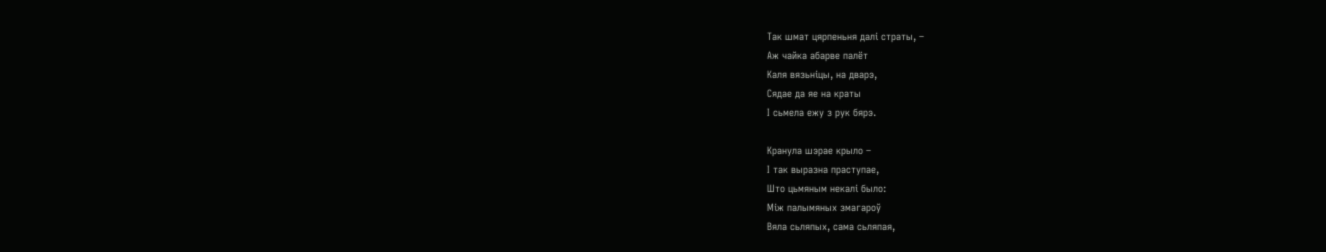Так шмат цярпеньня далі страты, –
Аж чайка абарве палёт
Каля вязьніцы, на дварэ,
Сядае да яе на краты
І сьмела ежу з рук бярэ.

Кранула шэрае крыло –
І так выразна праступае,
Што цьмяным некалі было:
Між палымяных змагароў
Вяла сьляпых, сама сьляпая,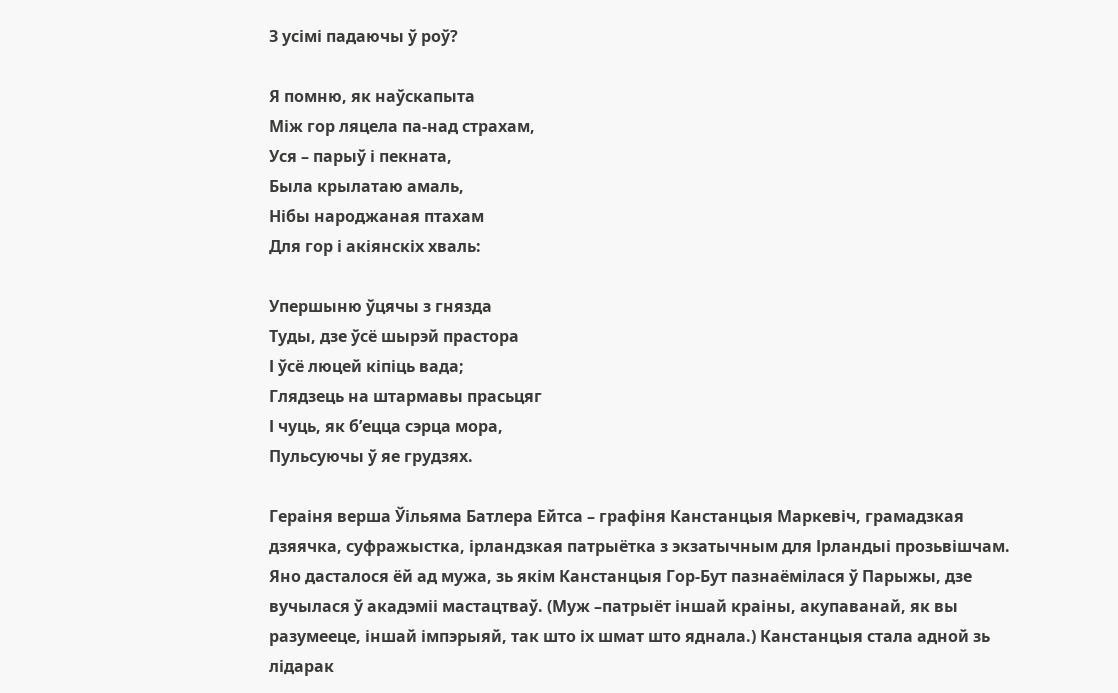З усімі падаючы ў роў?

Я помню, як наўскапыта
Між гор ляцела па-над страхам,
Уся – парыў і пекната,
Была крылатаю амаль,
Нібы народжаная птахам
Для гор і акіянскіх хваль:

Упершыню ўцячы з гнязда
Туды, дзе ўсё шырэй прастора
І ўсё люцей кіпіць вада;
Глядзець на штармавы прасьцяг
І чуць, як б’ецца сэрца мора,
Пульсуючы ў яе грудзях.

Гераіня верша Ўільяма Батлера Ейтса – графіня Канстанцыя Маркевіч, грамадзкая дзяячка, суфражыстка, ірландзкая патрыётка з экзатычным для Ірландыі прозьвішчам. Яно дасталося ёй ад мужа, зь якім Канстанцыя Гор-Бут пазнаёмілася ў Парыжы, дзе вучылася ў акадэміі мастацтваў. (Муж –патрыёт іншай краіны, акупаванай, як вы разумееце, іншай імпэрыяй, так што іх шмат што яднала.) Канстанцыя стала адной зь лідарак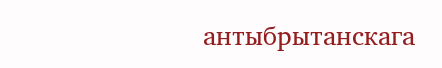антыбрытанскага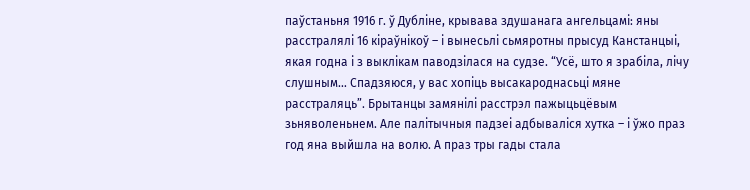паўстаньня 1916 г. ў Дубліне, крывава здушанага ангельцамі: яны расстралялі 16 кіраўнікоў – і вынесьлі сьмяротны прысуд Канстанцыі, якая годна і з выклікам паводзілася на судзе. “Усё, што я зрабіла, лічу слушным… Спадзяюся, у вас хопіць высакароднасьці мяне расстраляць”. Брытанцы замянілі расстрэл пажыцьцёвым зьняволеньнем. Але палітычныя падзеі адбываліся хутка – і ўжо праз год яна выйшла на волю. А праз тры гады стала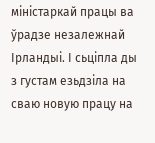міністаркай працы ва ўрадзе незалежнай Ірландыі. І сьціпла ды з густам езьдзіла на сваю новую працу на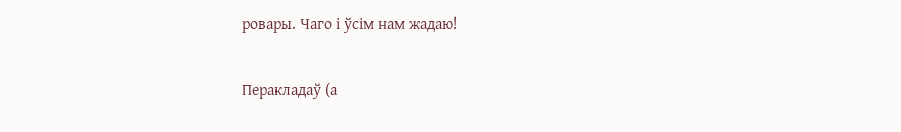ровары. Чаго і ўсім нам жадаю!

Перакладаў (а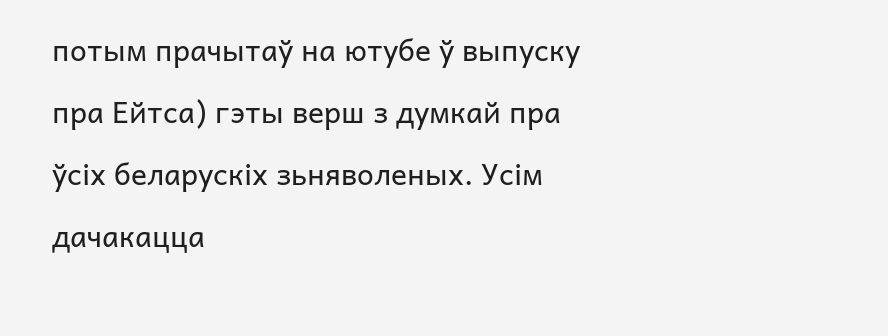потым прачытаў на ютубе ў выпуску пра Ейтса) гэты верш з думкай пра ўсіх беларускіх зьняволеных. Усім дачакацца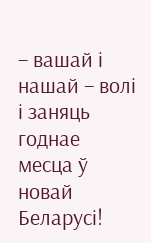– вашай і нашай – волі і заняць годнае месца ў новай Беларусі!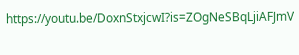https://youtu.be/DoxnStxjcwI?is=ZOgNeSBqLjiAFJmV